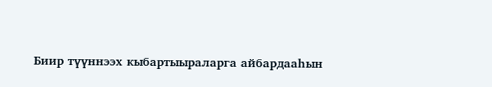Биир түүннээх кыбартыыраларга айбардааһын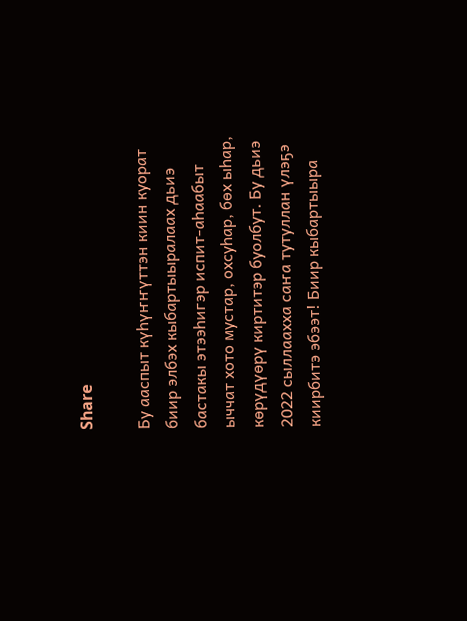Share

Бу ааспыт күһүҥҥүттэн киин куорат биир элбэх кыбартыыралаах дьиэ бастакы этээһигэр испит-аһаабыт ыччат хото мустар, охсуһар, бөх ыһар, көрүдүөрү киртитэр буолбут. Бу дьиэ 2022 сыллаахха саҥа тутуллан үлэҕэ киирбитэ эбээт! Биир кыбартыыра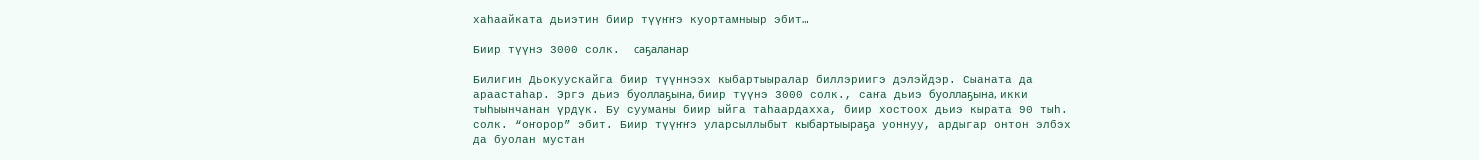хаһаайката дьиэтин биир түүҥҥэ куортамныыр эбит…

Биир түүнэ 3000 солк.  саҕаланар

Билигин Дьокуускайга биир түүннээх кыбартыыралар биллэриигэ дэлэйдэр. Сыаната да араастаһар. Эргэ дьиэ буоллаҕына, биир түүнэ 3000 солк., саҥа дьиэ буоллаҕына, икки тыһыынчанан үрдүк. Бу сууманы биир ыйга таһаардахха, биир хостоох дьиэ кырата 90 тыһ. солк. “оҥорор” эбит. Биир түүҥҥэ уларсыллыбыт кыбартыыраҕа уоннуу, ардыгар онтон элбэх да буолан мустан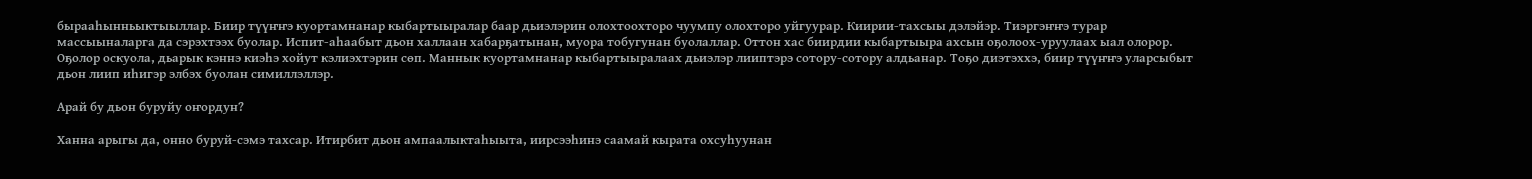бырааһынньыктыыллар. Биир түүҥҥэ куортамнанар кыбартыыралар баар дьиэлэрин олохтоохторо чуумпу олохторо уйгуурар. Киирии-тахсыы дэлэйэр. Тиэргэҥҥэ турар массыыналарга да сэрэхтээх буолар. Испит-аһаабыт дьон халлаан хабарҕатынан, муора тобугунан буолаллар. Оттон хас биирдии кыбартыыра ахсын оҕолоох-уруулаах ыал олорор. Оҕолор оскуола, дьарык кэннэ киэһэ хойут кэлиэхтэрин сөп. Маннык куортамнанар кыбартыыралаах дьиэлэр лииптэрэ сотору-сотору алдьанар. Тоҕо диэтэххэ, биир түүҥҥэ уларсыбыт дьон лиип иһигэр элбэх буолан симиллэллэр.

Арай бу дьон буруйу оҥордун?

Ханна арыгы да, онно буруй-сэмэ тахсар. Итирбит дьон ампаалыктаһыыта, иирсээһинэ саамай кырата охсуһуунан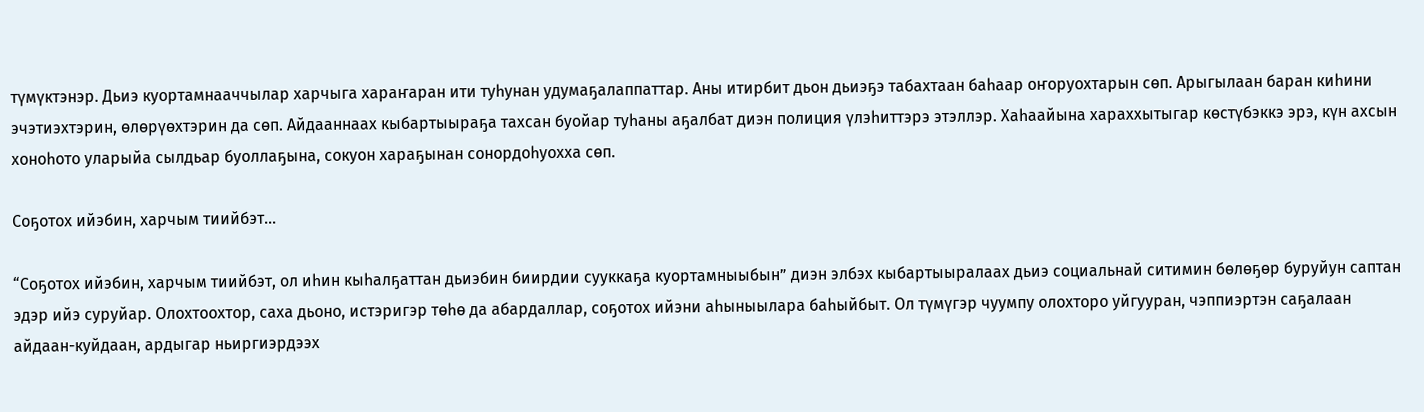түмүктэнэр. Дьиэ куортамнааччылар харчыга хараҥаран ити туһунан удумаҕалаппаттар. Аны итирбит дьон дьиэҕэ табахтаан баһаар оҥоруохтарын сөп. Арыгылаан баран киһини эчэтиэхтэрин, өлөрүөхтэрин да сөп. Айдааннаах кыбартыыраҕа тахсан буойар туһаны аҕалбат диэн полиция үлэһиттэрэ этэллэр. Хаһаайына хараххытыгар көстүбэккэ эрэ, күн ахсын хоноһото уларыйа сылдьар буоллаҕына, сокуон хараҕынан сонордоһуохха сөп.

Соҕотох ийэбин, харчым тиийбэт…

“Соҕотох ийэбин, харчым тиийбэт, ол иһин кыһалҕаттан дьиэбин биирдии сууккаҕа куортамныыбын” диэн элбэх кыбартыыралаах дьиэ социальнай ситимин бөлөҕөр буруйун саптан эдэр ийэ суруйар. Олохтоохтор, саха дьоно, истэригэр төһө да абардаллар, соҕотох ийэни аһыныылара баһыйбыт. Ол түмүгэр чуумпу олохторо уйгууран, чэппиэртэн саҕалаан айдаан-куйдаан, ардыгар ньиргиэрдээх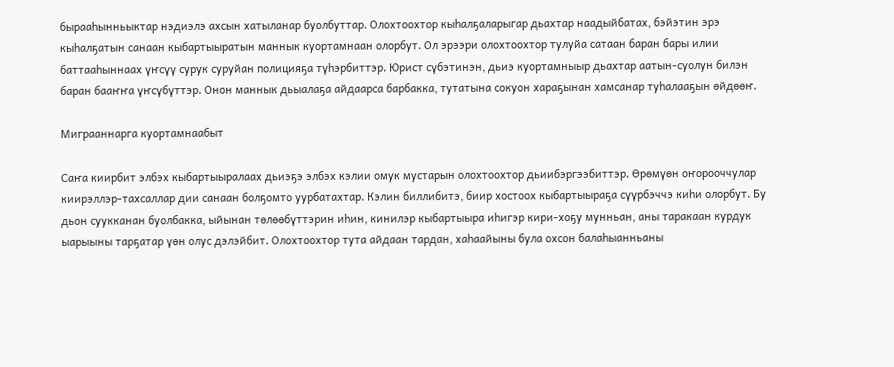бырааһынньыктар нэдиэлэ ахсын хатыланар буолбуттар. Олохтоохтор кыһалҕаларыгар дьахтар наадыйбатах, бэйэтин эрэ кыһалҕатын санаан кыбартыыратын маннык куортамнаан олорбут. Ол эрээри олохтоохтор тулуйа сатаан баран бары илии баттааһыннаах үҥсүү сурук суруйан полицияҕа түһэрбиттэр. Юрист сүбэтинэн, дьиэ куортамныыр дьахтар аатын-суолун билэн баран бааҥҥа үҥсүбүттэр. Онон маннык дьыалаҕа айдаарса барбакка, тутатына сокуон хараҕынан хамсанар туһалааҕын өйдөөҥ.

Миграаннарга куортамнаабыт

Саҥа киирбит элбэх кыбартыыралаах дьиэҕэ элбэх кэлии омук мустарын олохтоохтор дьиибэргээбиттэр. Өрөмүөн оҥорооччулар киирэллэр-тахсаллар дии санаан болҕомто уурбатахтар. Кэлин биллибитэ, биир хостоох кыбартыыраҕа сүүрбэччэ киһи олорбут. Бу дьон суукканан буолбакка, ыйынан төлөөбүттэрин иһин, кинилэр кыбартыыра иһигэр кири-хоҕу мунньан, аны таракаан курдук ыарыыны тарҕатар үөн олус дэлэйбит. Олохтоохтор тута айдаан тардан, хаһаайыны була охсон балаһыанньаны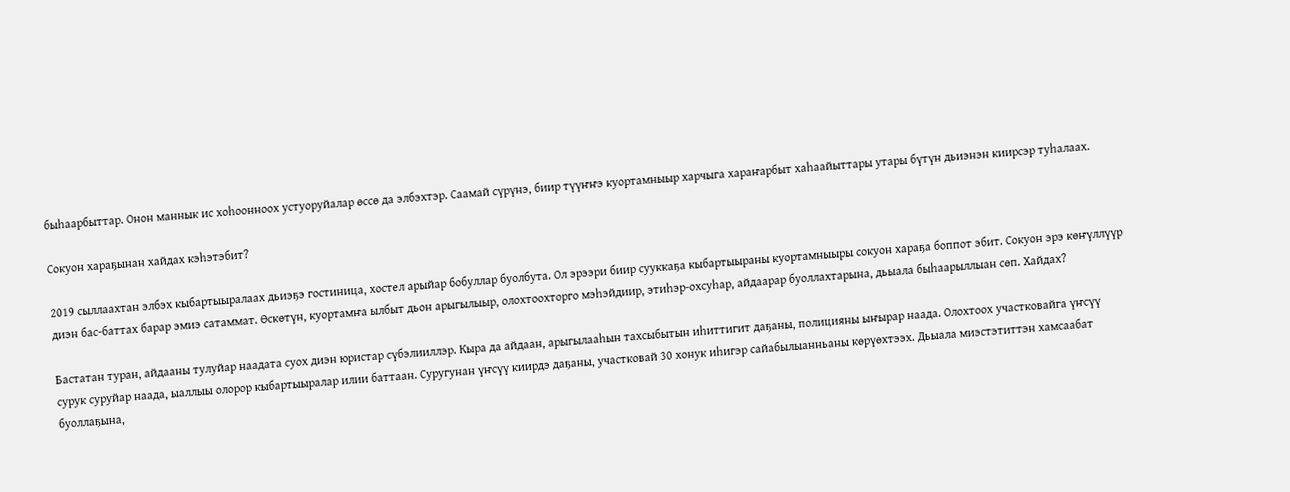быһаарбыттар. Онон маннык ис хоһоонноох устуоруйалар өссө да элбэхтэр. Саамай сүрүнэ, биир түүҥҥэ куортамныыр харчыга хараҥарбыт хаһаайыттары утары бүтүн дьиэнэн киирсэр туһалаах.

Сокуон хараҕынан хайдах кэһэтэбит?

2019 сыллаахтан элбэх кыбартыыралаах дьиэҕэ гостиница, хостел арыйар бобуллар буолбута. Ол эрээри биир сууккаҕа кыбартыыраны куортамныыры сокуон хараҕа боппот эбит. Сокуон эрэ көҥүллүүр диэн бас-баттах барар эмиэ сатаммат. Өскөтүн, куортамҥа ылбыт дьон арыгылыыр, олохтоохторго мэһэйдиир, этиһэр-охсуһар, айдаарар буоллахтарына, дьыала быһаарыллыан сөп. Хайдах?

Бастатан туран, айдааны тулуйар наадата суох диэн юристар сүбэлииллэр. Кыра да айдаан, арыгылааһын тахсыбытын иһиттигит даҕаны, полицияны ыҥырар наада. Олохтоох участковайга үҥсүү сурук суруйар наада, ыаллыы олорор кыбартыыралар илии баттаан. Суругунан үҥсүү киирдэ даҕаны, участковай 30 хонук иһигэр сайабылыанньаны көрүөхтээх. Дьыала миэстэтиттэн хамсаабат буоллаҕына,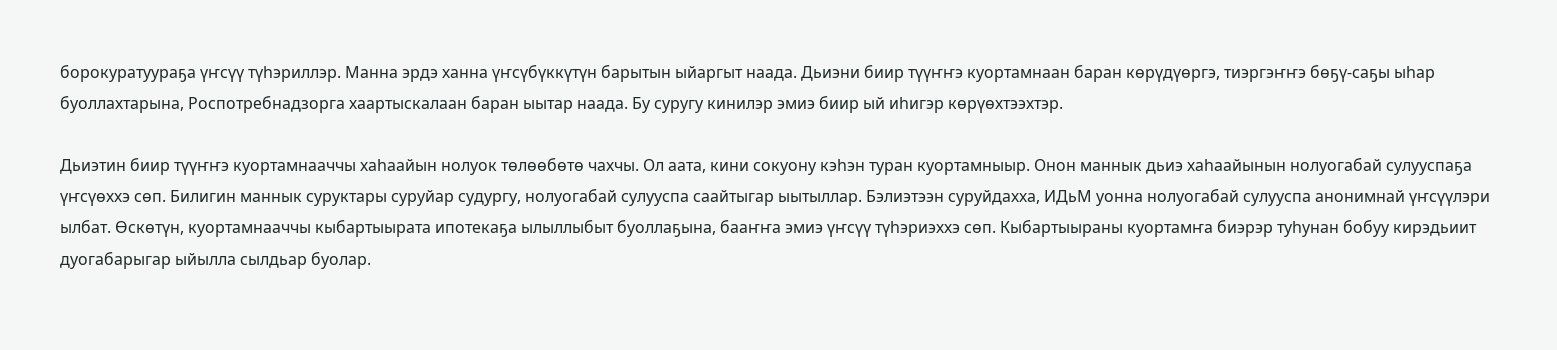борокуратуураҕа үҥсүү түһэриллэр. Манна эрдэ ханна үҥсүбүккүтүн барытын ыйаргыт наада. Дьиэни биир түүҥҥэ куортамнаан баран көрүдүөргэ, тиэргэҥҥэ бөҕү-саҕы ыһар буоллахтарына, Роспотребнадзорга хаартыскалаан баран ыытар наада. Бу суругу кинилэр эмиэ биир ый иһигэр көрүөхтээхтэр.

Дьиэтин биир түүҥҥэ куортамнааччы хаһаайын нолуок төлөөбөтө чахчы. Ол аата, кини сокуону кэһэн туран куортамныыр. Онон маннык дьиэ хаһаайынын нолуогабай сулууспаҕа үҥсүөххэ сөп. Билигин маннык суруктары суруйар судургу, нолуогабай сулууспа саайтыгар ыытыллар. Бэлиэтээн суруйдахха, ИДьМ уонна нолуогабай сулууспа анонимнай үҥсүүлэри ылбат. Өскөтүн, куортамнааччы кыбартыырата ипотекаҕа ылыллыбыт буоллаҕына, бааҥҥа эмиэ үҥсүү түһэриэххэ сөп. Кыбартыыраны куортамҥа биэрэр туһунан бобуу кирэдьиит дуогабарыгар ыйылла сылдьар буолар.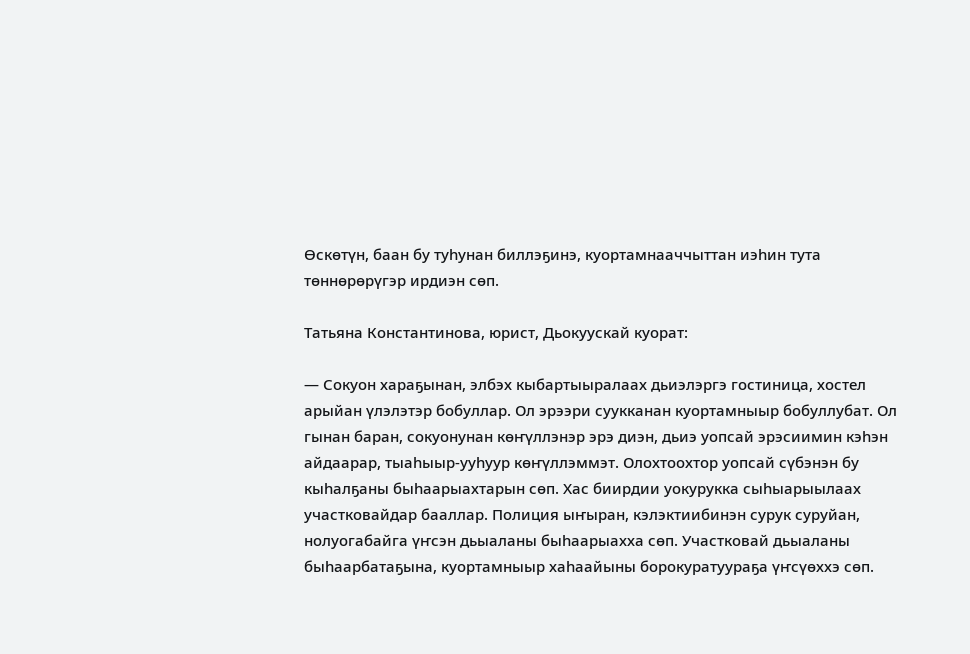Өскөтүн, баан бу туһунан биллэҕинэ, куортамнааччыттан иэһин тута төннөрөрүгэр ирдиэн сөп.

Татьяна Константинова, юрист, Дьокуускай куорат:

— Сокуон хараҕынан, элбэх кыбартыыралаах дьиэлэргэ гостиница, хостел арыйан үлэлэтэр бобуллар. Ол эрээри суукканан куортамныыр бобуллубат. Ол гынан баран, сокуонунан көҥүллэнэр эрэ диэн, дьиэ уопсай эрэсиимин кэһэн айдаарар, тыаһыыр-ууһуур көҥүллэммэт. Олохтоохтор уопсай сүбэнэн бу кыһалҕаны быһаарыахтарын сөп. Хас биирдии уокурукка сыһыарыылаах участковайдар бааллар. Полиция ыҥыран, кэлэктиибинэн сурук суруйан, нолуогабайга үҥсэн дьыаланы быһаарыахха сөп. Участковай дьыаланы быһаарбатаҕына, куортамныыр хаһаайыны борокуратуураҕа үҥсүөххэ сөп.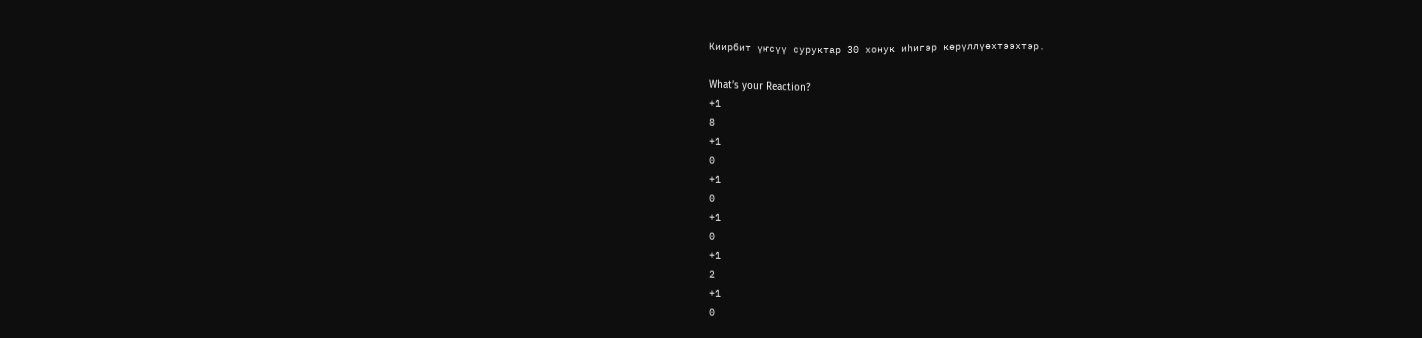Киирбит үҥсүү суруктар 30 хонук иһигэр көрүллүөхтээхтэр.

What’s your Reaction?
+1
8
+1
0
+1
0
+1
0
+1
2
+1
0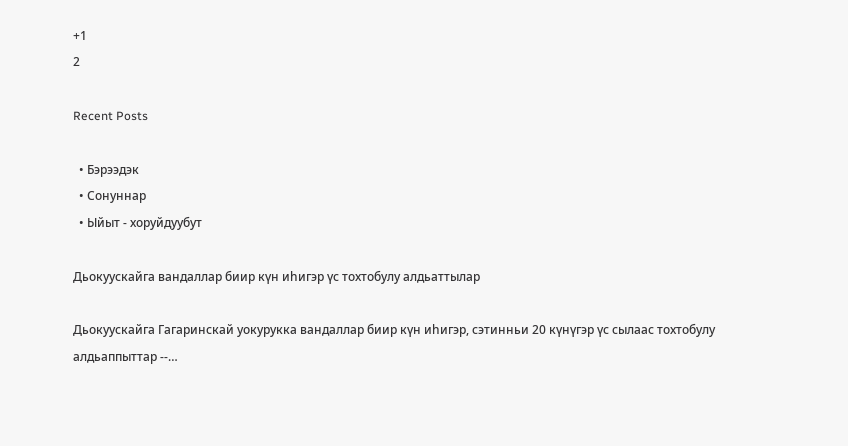+1
2

Recent Posts

  • Бэрээдэк
  • Сонуннар
  • Ыйыт - хоруйдуубут

Дьокуускайга вандаллар биир күн иһигэр үс тохтобулу алдьаттылар

Дьокуускайга Гагаринскай уокурукка вандаллар биир күн иһигэр, сэтинньи 20 күнүгэр үс сылаас тохтобулу алдьаппыттар --…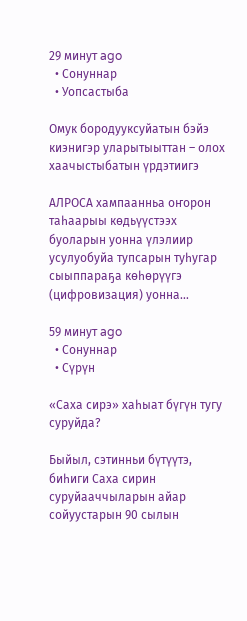29 минут ago
  • Сонуннар
  • Уопсастыба

Омук бородууксуйатын бэйэ киэнигэр уларытыыттан – олох хаачыстыбатын үрдэтиигэ

АЛРОСА хампаанньа оҥорон таһаарыы көдьүүстээх буоларын уонна үлэлиир усулуобуйа тупсарын туһугар сыыппараҕа көһөрүүгэ (цифровизация) уонна…

59 минут ago
  • Сонуннар
  • Сүрүн

«Саха сирэ» хаһыат бүгүн тугу суруйда?

Быйыл, сэтинньи бүтүүтэ, биһиги Саха сирин суруйааччыларын айар сойуустарын 90 сылын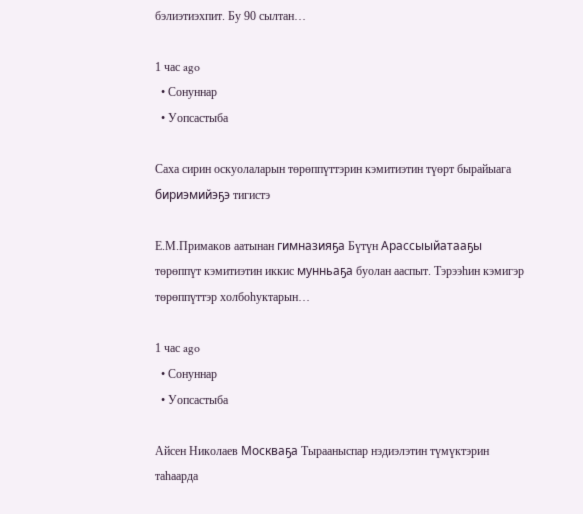бэлиэтиэхпит. Бу 90 сылтан…

1 час ago
  • Сонуннар
  • Уопсастыба

Саха сирин оскуолаларын төрөппүттэрин кэмитиэтин түөрт бырайыага бириэмийэҕэ тигистэ

Е.М.Примаков аатынан гимназияҕа Бүтүн Арассыыйатааҕы төрөппүт кэмитиэтин иккис мунньаҕа буолан ааспыт. Тэрээһин кэмигэр төрөппүттэр холбоһуктарын…

1 час ago
  • Сонуннар
  • Уопсастыба

Айсен Николаев Москваҕа Тырааныспар нэдиэлэтин түмүктэрин таһаарда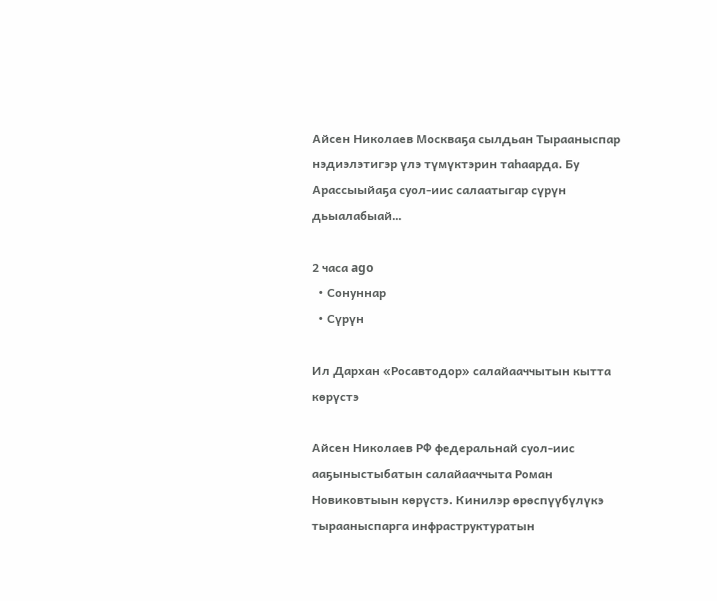Айсен Николаев Москваҕа сылдьан Тырааныспар нэдиэлэтигэр үлэ түмүктэрин таһаарда. Бу Арассыыйаҕа суол-иис салаатыгар сүрүн дьыалабыай…

2 часа ago
  • Сонуннар
  • Сүрүн

Ил Дархан «Росавтодор» салайааччытын кытта көрүстэ

Айсен Николаев РФ федеральнай суол-иис ааҕыныстыбатын салайааччыта Роман Новиковтыын көрүстэ. Кинилэр өрөспүүбүлүкэ тырааныспарга инфраструктуратын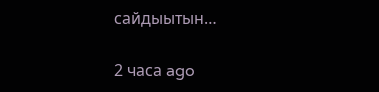сайдыытын…

2 часа ago